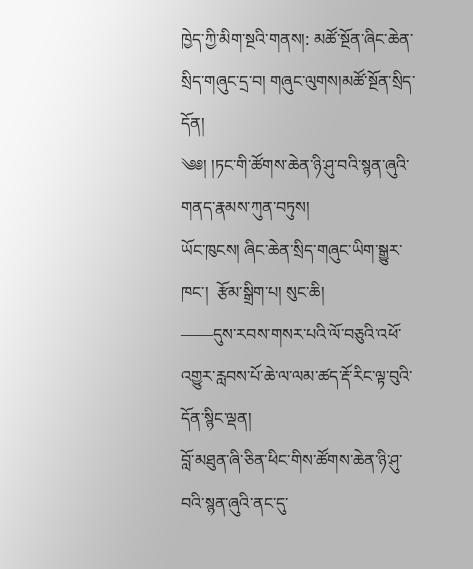ཁྱེད་ཀྱི་མིག་སྔའི་གནས།: མཚོ་སྔོན་ཞིང་ཆེན་སྲིད་གཞུང་དྲ་བ། གཞུང་ལུགས།མཚོ་སྔོན་སྲིད་དོན།
༄༅། །ཏང་གི་ཚོགས་ཆེན་ཉི་ཤུ་བའི་སྙན་ཞུའི་གནད་རྣམས་ཀུན་བཏུས།
ཡོང་ཁུངས། ཞིང་ཆེན་སྲིད་གཞུང་ཡིག་སྒྱུར་ཁང་།  རྩོམ་སྒྲིག་པ། སུང་ཆི།
——དུས་རབས་གསར་པའི་ལོ་བཅུའི་འཕོ་འགྱུར་རླབས་པོ་ཆེ་ལ་ལམ་ཚད་རྡོ་རིང་ལྟ་བུའི་དོན་སྙིང་ལྡན།
བློ་མཐུན་ཞི་ཅིན་ཕིང་གིས་ཚོགས་ཆེན་ཉི་ཤུ་བའི་སྙན་ཞུའི་ནང་དུ་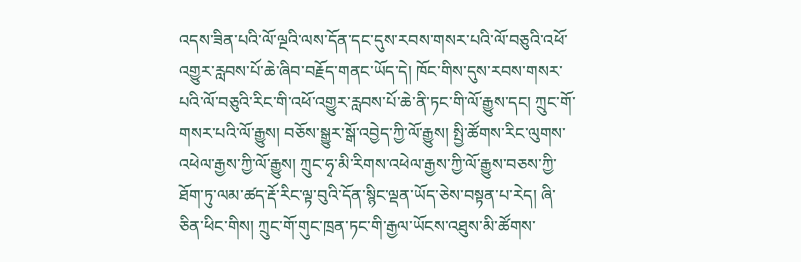འདས་ཟིན་པའི་ལོ་ལྔའི་ལས་དོན་དང་དུས་རབས་གསར་པའི་ལོ་བཅུའི་འཕོ་འགྱུར་རླབས་པོ་ཆེ་ཞིབ་བརྗོད་གནང་ཡོད་དེ། ཁོང་གིས་དུས་རབས་གསར་པའི་ལོ་བཅུའི་རིང་གི་འཕོ་འགྱུར་རླབས་པོ་ཆེ་ནི་ཏང་གི་ལོ་རྒྱུས་དང། ཀྲུང་གོ་གསར་པའི་ལོ་རྒྱུས། བཅོས་སྒྱུར་སྒོ་འབྱེད་ཀྱི་ལོ་རྒྱུས། སྤྱི་ཚོགས་རིང་ལུགས་འཕེལ་རྒྱས་ཀྱི་ལོ་རྒྱུས། ཀྲུང་ཧྭ་མི་རིགས་འཕེལ་རྒྱས་ཀྱི་ལོ་རྒྱུས་བཅས་ཀྱི་ཐོག་ཏུ་ལམ་ཚད་རྡོ་རིང་ལྟ་བུའི་དོན་སྙིང་ལྡན་ཡོད་ཅེས་བསྟན་པ་རེད། ཞི་ཅིན་ཕིང་གིས། ཀྲུང་གོ་གུང་ཁྲན་ཏང་གི་རྒྱལ་ཡོངས་འཐུས་མི་ཚོགས་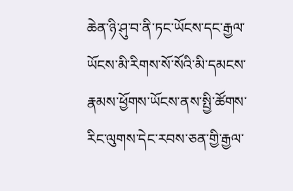ཆེན་ཉི་ཤུ་བ་ནི་ཏང་ཡོངས་དང་རྒྱལ་ཡོངས་མི་རིགས་སོ་སོའི་མི་དམངས་རྣམས་ཕྱོགས་ཡོངས་ནས་སྤྱི་ཚོགས་རིང་ལུགས་དེང་རབས་ཅན་གྱི་རྒྱལ་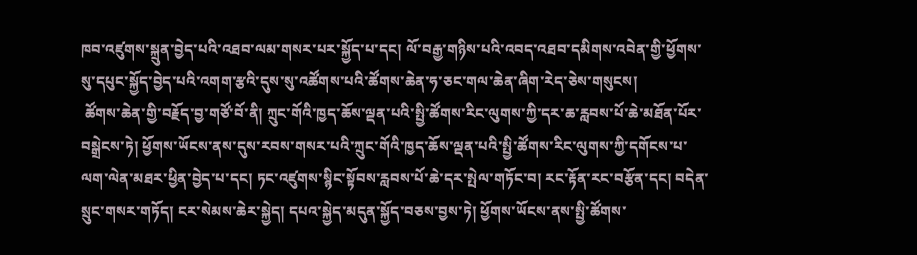ཁབ་འཛུགས་སྐྲུན་བྱེད་པའི་འཐབ་ལམ་གསར་པར་སྐྱོད་པ་དང། ལོ་བརྒྱ་གཉིས་པའི་འབད་འཐབ་དམིགས་འབེན་གྱི་ཕྱོགས་སུ་དཔུང་སྐྱོད་བྱེད་པའི་འགག་རྩའི་དུས་སུ་འཚོགས་པའི་ཚོགས་ཆེན་ཧ་ཅང་གལ་ཆེན་ཞིག་རེད་ཅེས་གསུངས།
 ཚོགས་ཆེན་གྱི་བརྗོད་བྱ་གཙོ་བོ་ནི། ཀྲུང་གོའི་ཁྱད་ཆོས་ལྡན་པའི་སྤྱི་ཚོགས་རིང་ལུགས་ཀྱི་དར་ཆ་རླབས་པོ་ཆེ་མཐོན་པོར་བསྒྲེངས་ཏེ། ཕྱོགས་ཡོངས་ནས་དུས་རབས་གསར་པའི་ཀྲུང་གོའི་ཁྱད་ཆོས་ལྡན་པའི་སྤྱི་ཚོགས་རིང་ལུགས་ཀྱི་དགོངས་པ་ལག་ལེན་མཐར་ཕྱིན་བྱེད་པ་དང། ཏང་འཛུགས་སྙིང་སྟོབས་རླབས་པོ་ཆེ་དར་སྤེལ་གཏོང་བ། རང་རྟོན་རང་བརྩོན་དང། བདེན་སྲུང་གསར་གཏོད། ངར་སེམས་ཆེར་སྐྱེད། དཔའ་སྐྱེད་མདུན་སྐྱོད་བཅས་བྱས་ཏེ། ཕྱོགས་ཡོངས་ནས་སྤྱི་ཚོགས་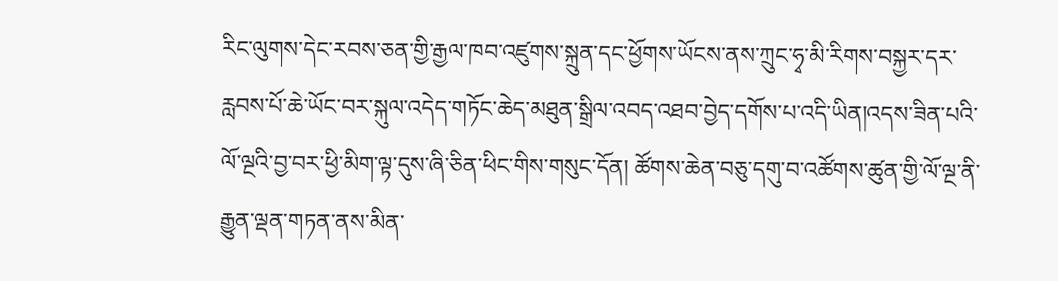རིང་ལུགས་དེང་རབས་ཅན་གྱི་རྒྱལ་ཁབ་འཛུགས་སྐྲུན་དང་ཕྱོགས་ཡོངས་ནས་ཀྲུང་ཧྭ་མི་རིགས་བསྐྱར་དར་རླབས་པོ་ཆེ་ཡོང་བར་སྐུལ་འདེད་གཏོང་ཆེད་མཐུན་སྒྲིལ་འབད་འཐབ་བྱེད་དགོས་པ་འདི་ཡིན།འདས་ཟིན་པའི་ལོ་ལྔའི་བྱ་བར་ཕྱི་མིག་ལྟ་དུས་ཞི་ཅིན་ཕིང་གིས་གསུང་དོན། ཚོགས་ཆེན་བཅུ་དགུ་བ་འཚོགས་ཚུན་གྱི་ལོ་ལྔ་ནི་རྒྱུན་ལྡན་གཏན་ནས་མིན་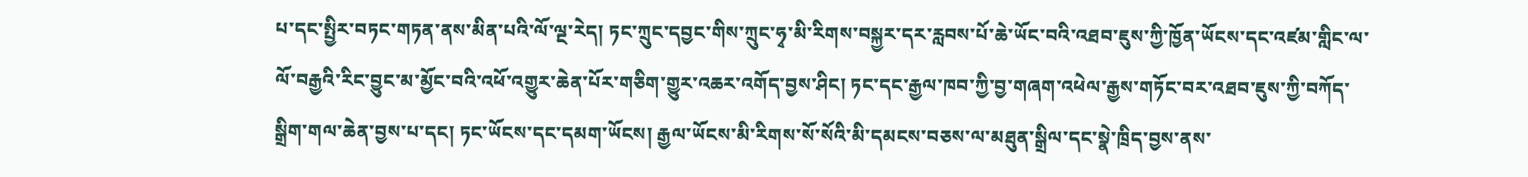པ་དང་སྤྱིར་བཏང་གཏན་ནས་མིན་པའི་ལོ་ལྔ་རེད། ཏང་ཀྲུང་དབྱང་གིས་ཀྲུང་ཧྭ་མི་རིགས་བསྐྱར་དར་རླབས་པོ་ཆེ་ཡོང་བའི་འཐབ་ཇུས་ཀྱི་ཁྱོན་ཡོངས་དང་འཛམ་གླིང་ལ་ལོ་བརྒྱའི་རིང་བྱུང་མ་མྱོང་བའི་འཕོ་འགྱུར་ཆེན་པོར་གཅིག་གྱུར་འཆར་འགོད་བྱས་ཤིང། ཏང་དང་རྒྱལ་ཁབ་ཀྱི་བྱ་གཞག་འཕེལ་རྒྱས་གཏོང་བར་འཐབ་ཇུས་ཀྱི་བཀོད་སྒྲིག་གལ་ཆེན་བྱས་པ་དང། ཏང་ཡོངས་དང་དམག་ཡོངས། རྒྱལ་ཡོངས་མི་རིགས་སོ་སོའི་མི་དམངས་བཅས་ལ་མཐུན་སྒྲིལ་དང་སྣེ་ཁྲིད་བྱས་ནས་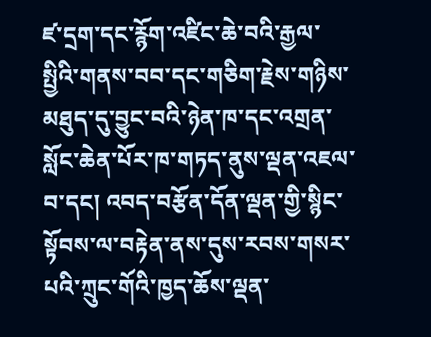ཛ་དྲག་དང་རྙོག་འཛིང་ཆེ་བའི་རྒྱལ་སྤྱིའི་གནས་བབ་དང་གཅིག་རྗེས་གཉིས་མཐུད་དུ་བྱུང་བའི་ཉེན་ཁ་དང་འགྲན་སློང་ཆེན་པོར་ཁ་གཏད་ནུས་ལྡན་འཇལ་བ་དང། འབད་བརྩོན་དོན་ལྡན་གྱི་སྙིང་སྟོབས་ལ་བརྟེན་ནས་དུས་རབས་གསར་པའི་ཀྲུང་གོའི་ཁྱད་ཆོས་ལྡན་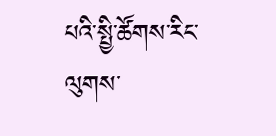པའི་སྤྱི་ཚོགས་རིང་ལུགས་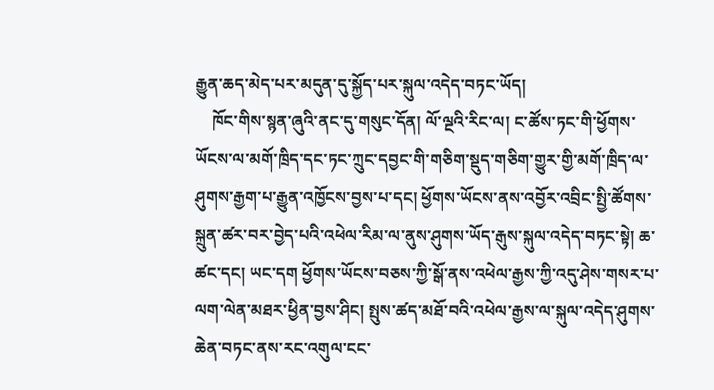རྒྱུན་ཆད་མེད་པར་མདུན་དུ་སྐྱོད་པར་སྐུལ་འདེད་བཏང་ཡོད།
    ཁོང་གིས་སྙན་ཞུའི་ནང་དུ་གསུང་དོན། ལོ་ལྔའི་རིང་ལ། ང་ཚོས་ཏང་གི་ཕྱོགས་ཡོངས་ལ་མགོ་ཁྲིད་དང་ཏང་ཀྲུང་དབྱང་གི་གཅིག་སྡུད་གཅིག་གྱུར་གྱི་མགོ་ཁྲིད་ལ་ཤུགས་རྒྱག་པ་རྒྱུན་འཁྱོངས་བྱས་པ་དང། ཕྱོགས་ཡོངས་ནས་འབྱོར་འབྲིང་སྤྱི་ཚོགས་སྐྲུན་ཚར་བར་བྱེད་པའི་འཕེལ་རིམ་ལ་ནུས་ཤུགས་ཡོད་རྒུས་སྐུལ་འདེད་བཏང་སྟེ། ཆ་ཚང་དང། ཡང་དག ཕྱོགས་ཡོངས་བཅས་ཀྱི་སྒོ་ནས་འཕེལ་རྒྱས་ཀྱི་འདུ་ཤེས་གསར་པ་ལག་ལེན་མཐར་ཕྱིན་བྱས་ཤིང། སྤུས་ཚད་མཐོ་བའི་འཕེལ་རྒྱས་ལ་སྐུལ་འདེད་ཤུགས་ཆེན་བཏང་ནས་རང་འགུལ་ངང་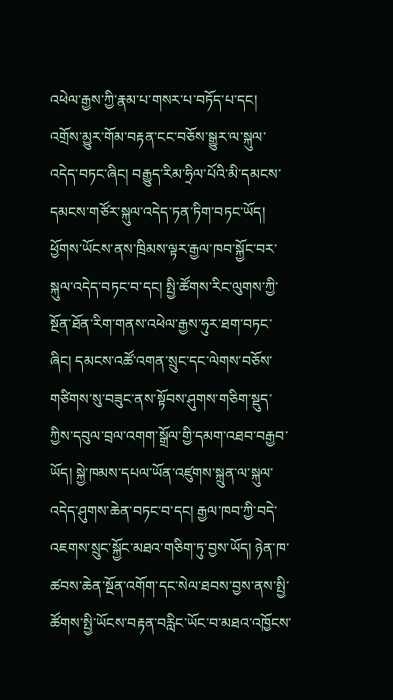འཕེལ་རྒྱས་ཀྱི་རྣམ་པ་གསར་པ་བཏོད་པ་དང། འགྲོས་མྱུར་གོམ་བརྟན་ངང་བཅོས་སྒྱུར་ལ་སྐུལ་འདེད་བཏང་ཞིང། བརྒྱུད་རིམ་ཧྲིལ་པོའི་མི་དམངས་དམངས་གཙོར་སྐུལ་འདེད་ཏན་ཏིག་བཏང་ཡོད། ཕྱོགས་ཡོངས་ནས་ཁྲིམས་ལྟར་རྒྱལ་ཁབ་སྐྱོང་བར་སྐུལ་འདེད་བཏང་བ་དང། སྤྱི་ཚོགས་རིང་ལུགས་ཀྱི་སྔོན་ཐོན་རིག་གནས་འཕེལ་རྒྱས་ཧུར་ཐག་བཏང་ཞིང། དམངས་འཚོ་འགན་སྲུང་དང་ལེགས་བཅོས་གཙིགས་སུ་བཟུང་ནས་སྟོབས་ཤུགས་གཅིག་སྡུད་ཀྱིས་དབུལ་བྲལ་འགག་སྒྲོལ་གྱི་དམག་འཐབ་བརྒྱབ་ཡོད། སྐྱེ་ཁམས་དཔལ་ཡོན་འཛུགས་སྐྲུན་ལ་སྐུལ་འདེད་ཤུགས་ཆེན་བཏང་བ་དང། རྒྱལ་ཁབ་ཀྱི་བདེ་འཇགས་སྲུང་སྐྱོང་མཐའ་གཅིག་ཏུ་བྱས་ཡོད། ཉེན་ཁ་ཚབས་ཆེན་སྔོན་འགོག་དང་སེལ་ཐབས་བྱས་ནས་སྤྱི་ཚོགས་སྤྱི་ཡོངས་བརྟན་བརླིང་ཡོང་བ་མཐའ་འཁྱོངས་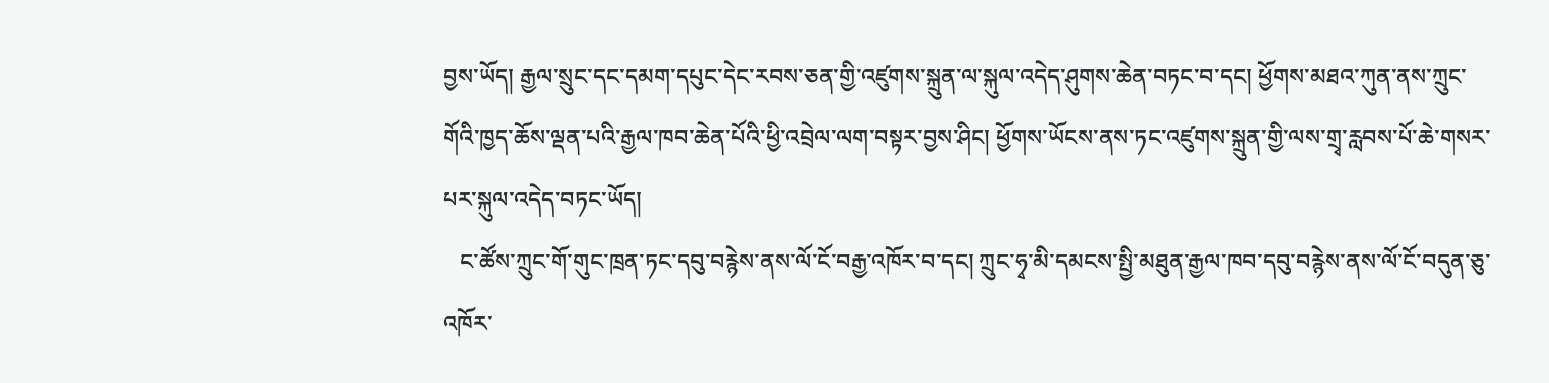བྱས་ཡོད། རྒྱལ་སྲུང་དང་དམག་དཔུང་དེང་རབས་ཅན་གྱི་འཛུགས་སྐྲུན་ལ་སྐུལ་འདེད་ཤུགས་ཆེན་བཏང་བ་དང། ཕྱོགས་མཐའ་ཀུན་ནས་ཀྲུང་གོའི་ཁྱད་ཆོས་ལྡན་པའི་རྒྱལ་ཁབ་ཆེན་པོའི་ཕྱི་འབྲེལ་ལག་བསྟར་བྱས་ཤིང། ཕྱོགས་ཡོངས་ནས་ཏང་འཛུགས་སྐྲུན་གྱི་ལས་གྲྭ་རླབས་པོ་ཆེ་གསར་པར་སྐུལ་འདེད་བཏང་ཡོད།
   ང་ཚོས་ཀྲུང་གོ་གུང་ཁྲན་ཏང་དབུ་བརྙེས་ནས་ལོ་ངོ་བརྒྱ་འཁོར་བ་དང། ཀྲུང་ཧྭ་མི་དམངས་སྤྱི་མཐུན་རྒྱལ་ཁབ་དབུ་བརྙེས་ནས་ལོ་ངོ་བདུན་ཅུ་འཁོར་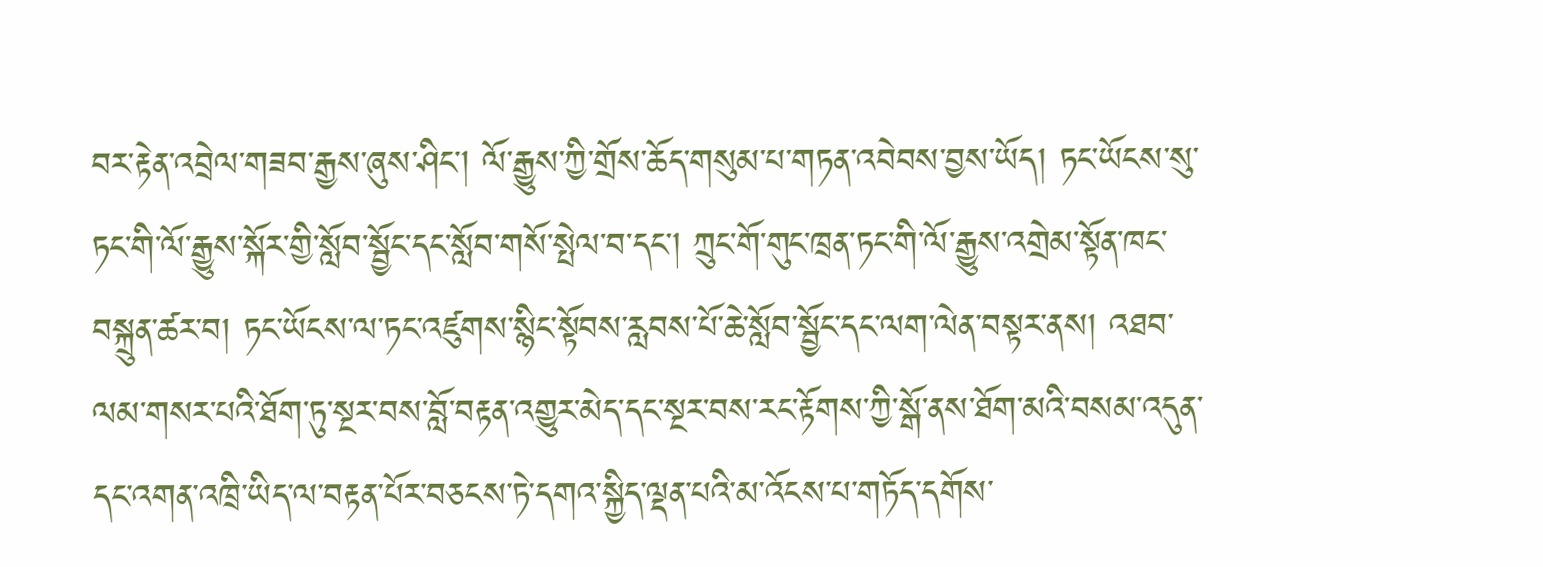བར་རྟེན་འབྲེལ་གཟབ་རྒྱས་ཞུས་ཤིང། ལོ་རྒྱུས་ཀྱི་གྲོས་ཆོད་གསུམ་པ་གཏན་འབེབས་བྱས་ཡོད། ཏང་ཡོངས་སུ་ཏང་གི་ལོ་རྒྱུས་སྐོར་གྱི་སློབ་སྦྱོང་དང་སློབ་གསོ་སྤེལ་བ་དང། ཀྲུང་གོ་གུང་ཁྲན་ཏང་གི་ལོ་རྒྱུས་འགྲེམ་སྟོན་ཁང་བསྐྲུན་ཚར་བ། ཏང་ཡོངས་ལ་ཏང་འཛུགས་སྙིང་སྟོབས་རླབས་པོ་ཆེ་སློབ་སྦྱོང་དང་ལག་ལེན་བསྟར་ནས། འཐབ་ལམ་གསར་པའི་ཐོག་ཏུ་སྔར་བས་བློ་བརྟན་འགྱུར་མེད་དང་སྔར་བས་རང་རྟོགས་ཀྱི་སྒོ་ནས་ཐོག་མའི་བསམ་འདུན་དང་འགན་འཁྲི་ཡིད་ལ་བརྟན་པོར་བཅངས་ཏེ་དགའ་སྐྱིད་ལྡན་པའི་མ་འོངས་པ་གཏོད་དགོས་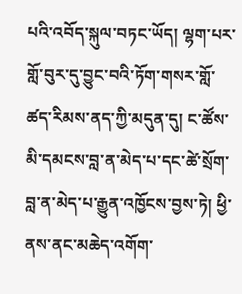པའི་འབོད་སྐུལ་བཏང་ཡོད། ལྷག་པར་གློ་བུར་དུ་བྱུང་བའི་ཏོག་གསར་གློ་ཚད་རིམས་ནད་ཀྱི་མདུན་དུ། ང་ཚོས་མི་དམངས་བླ་ན་མེད་པ་དང་ཚེ་སྲོག་བླ་ན་མེད་པ་རྒྱུན་འཁྱོངས་བྱས་ཏེ། ཕྱི་ནས་ནང་མཆེད་འགོག་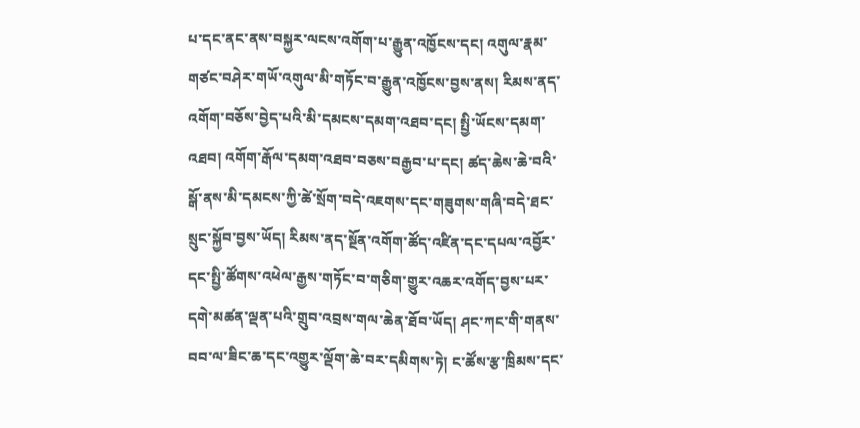པ་དང་ནང་ནས་བསྐྱར་ལངས་འགོག་པ་རྒྱུན་འཁྱོངས་དང། འགུལ་རྣམ་གཙང་བཤེར་གཡོ་འགུལ་མི་གཏོང་བ་རྒྱུན་འཁྱོངས་བྱས་ནས། རིམས་ནད་འགོག་བཅོས་བྱེད་པའི་མི་དམངས་དམག་འཐབ་དང། སྤྱི་ཡོངས་དམག་འཐབ། འགོག་རྒོལ་དམག་འཐབ་བཅས་བརྒྱབ་པ་དང། ཚད་ཆེས་ཆེ་བའི་སྒོ་ནས་མི་དམངས་ཀྱི་ཚེ་སྲོག་བདེ་འཇགས་དང་གཟུགས་གཞི་བདེ་ཐང་སྲུང་སྐྱོབ་བྱས་ཡོད། རིམས་ནད་སྔོན་འགོག་ཚོད་འཛིན་དང་དཔལ་འབྱོར་དང་སྤྱི་ཚོགས་འཕེལ་རྒྱས་གཏོང་བ་གཅིག་གྱུར་འཆར་འགོད་བྱས་པར་དགེ་མཚན་ལྡན་པའི་གྲུབ་འབྲས་གལ་ཆེན་ཐོབ་ཡོད། ཤང་ཀང་གི་གནས་བབ་ལ་ཟིང་ཆ་དང་འགྱུར་ལྡོག་ཆེ་བར་དམིགས་ཏེ། ང་ཚོས་རྩ་ཁྲིམས་དང་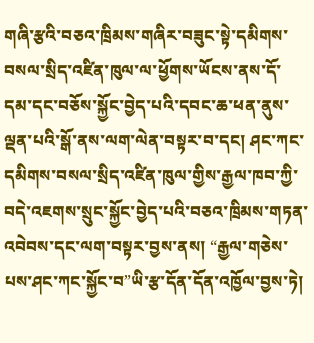གཞི་རྩའི་བཅའ་ཁྲིམས་གཞིར་བཟུང་སྟེ་དམིགས་བསལ་སྲིད་འཛིན་ཁུལ་ལ་ཕྱོགས་ཡོངས་ནས་དོ་དམ་དང་བཅོས་སྐྱོང་བྱེད་པའི་དབང་ཆ་ཕན་ནུས་ལྡན་པའི་སྒོ་ནས་ལག་ལེན་བསྟར་བ་དང། ཤང་ཀང་དམིགས་བསལ་སྲིད་འཛིན་ཁུལ་གྱིས་རྒྱལ་ཁབ་ཀྱི་བདེ་འཇགས་སྲུང་སྐྱོང་བྱེད་པའི་བཅའ་ཁྲིམས་གཏན་འབེབས་དང་ལག་བསྟར་བྱས་ནས། “རྒྱལ་གཅེས་པས་ཤང་ཀང་སྐྱོང་བ”ཡི་རྩ་དོན་དོན་འཁྱོལ་བྱས་ཏེ།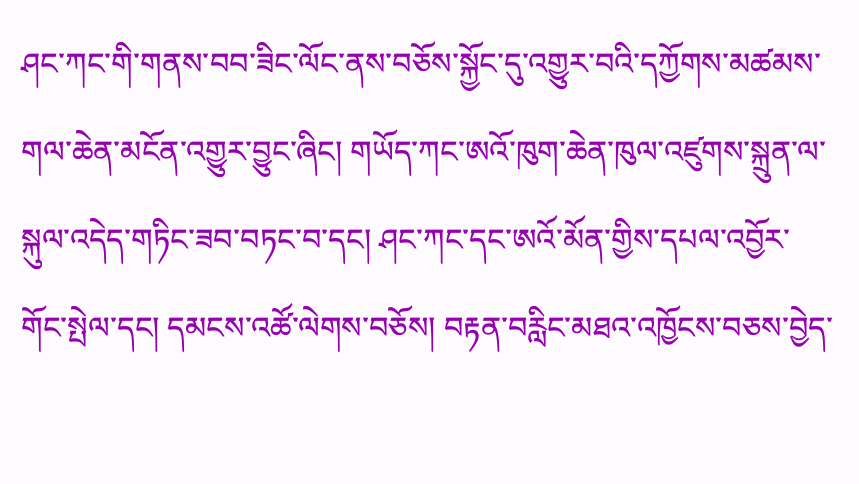ཤང་ཀང་གི་གནས་བབ་ཟིང་ལོང་ནས་བཅོས་སྐྱོང་དུ་འགྱུར་བའི་དཀྱོགས་མཚམས་གལ་ཆེན་མངོན་འགྱུར་བྱུང་ཞིང། གཡོད་ཀང་ཨའོ་ཁུག་ཆེན་ཁུལ་འཛུགས་སྐྲུན་ལ་སྐུལ་འདེད་གཏིང་ཟབ་བཏང་བ་དང། ཤང་ཀང་དང་ཨའོ་མོན་གྱིས་དཔལ་འབྱོར་གོང་སྤེལ་དང། དམངས་འཚོ་ལེགས་བཅོས། བརྟན་བརླིང་མཐའ་འཁྱོངས་བཅས་བྱེད་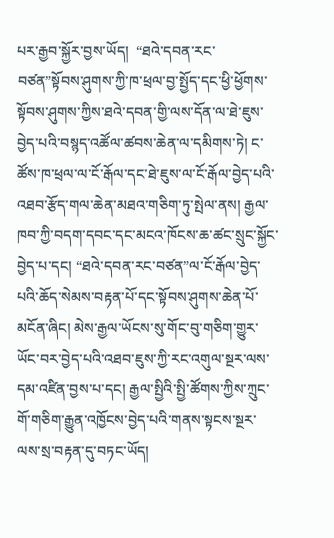པར་རྒྱབ་སྐྱོར་བྱས་ཡོད།  “ཐའེ་དབན་རང་བཙན”སྟོབས་ཤུགས་ཀྱི་ཁ་ཕྲལ་བྱ་སྤྱོད་དང་ཕྱི་ཕྱོགས་སྟོབས་ཤུགས་ཀྱིས་ཐའེ་དབན་གྱི་ལས་དོན་ལ་ཐེ་ཇུས་བྱེད་པའི་བསྙད་འཚོལ་ཚབས་ཆེན་ལ་དམིགས་ཏེ། ང་ཚོས་ཁ་ཕྲལ་ལ་ངོ་རྒོལ་དང་ཐེ་ཇུས་ལ་ངོ་རྒོལ་བྱེད་པའི་འཐབ་རྩོད་གལ་ཆེན་མཐའ་གཅིག་ཏུ་སྤེལ་ནས། རྒྱལ་ཁབ་ཀྱི་བདག་དབང་དང་མངའ་ཁོངས་ཆ་ཚང་སྲུང་སྐྱོང་བྱེད་པ་དང། “ཐའེ་དབན་རང་བཙན”ལ་ངོ་རྒོལ་བྱེད་པའི་ཆོད་སེམས་བརྟན་པོ་དང་སྟོབས་ཤུགས་ཆེན་པོ་མངོན་ཞིང། མེས་རྒྱལ་ཡོངས་སུ་གོང་བུ་གཅིག་གྱུར་ཡོང་བར་བྱེད་པའི་འཐབ་ཇུས་ཀྱི་རང་འགུལ་སྔར་ལས་དམ་འཛིན་བྱས་པ་དང། རྒྱལ་སྤྱིའི་སྤྱི་ཚོགས་ཀྱིས་ཀྲུང་གོ་གཅིག་རྒྱུན་འཁྱོངས་བྱེད་པའི་གནས་སྟངས་སྔར་ལས་སྲ་བརྟན་དུ་བཏང་ཡོད།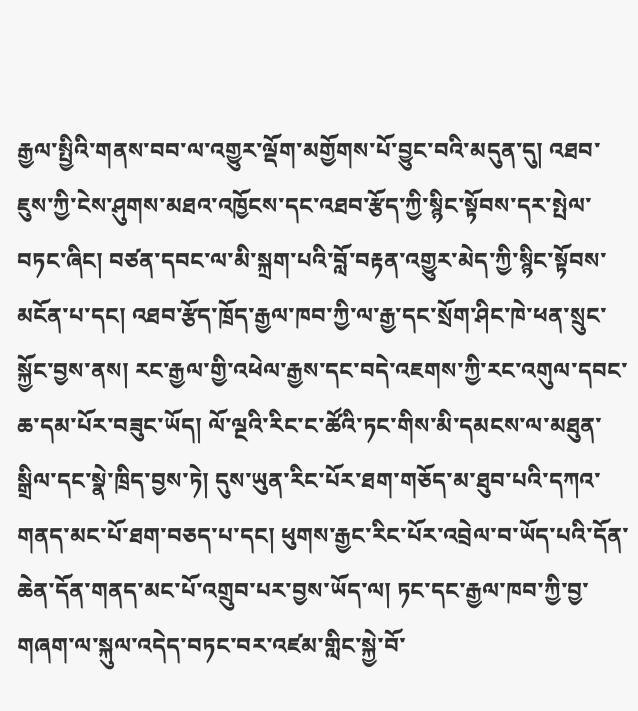རྒྱལ་སྤྱིའི་གནས་བབ་ལ་འགྱུར་ལྡོག་མགྱོགས་པོ་བྱུང་བའི་མདུན་དུ། འཐབ་ཇུས་ཀྱི་ངེས་ཤུགས་མཐའ་འཁྱོངས་དང་འཐབ་རྩོད་ཀྱི་སྙིང་སྟོབས་དར་སྤེལ་བཏང་ཞིང། བཙན་དབང་ལ་མི་སྐྲག་པའི་བློ་བརྟན་འགྱུར་མེད་ཀྱི་སྙིང་སྟོབས་མངོན་པ་དང། འཐབ་རྩོད་ཁྲོད་རྒྱལ་ཁབ་ཀྱི་ལ་རྒྱ་དང་སྲོག་ཤིང་ཁེ་ཕན་སྲུང་སྐྱོང་བྱས་ནས། རང་རྒྱལ་གྱི་འཕེལ་རྒྱས་དང་བདེ་འཇགས་ཀྱི་རང་འགུལ་དབང་ཆ་དམ་པོར་བཟུང་ཡོད། ལོ་ལྔའི་རིང་ང་ཚོའི་ཏང་གིས་མི་དམངས་ལ་མཐུན་སྒྲིལ་དང་སྣེ་ཁྲིད་བྱས་ཏེ། དུས་ཡུན་རིང་པོར་ཐག་གཅོད་མ་ཐུབ་པའི་དཀའ་གནད་མང་པོ་ཐག་བཅད་པ་དང། ཕུགས་རྒྱང་རིང་པོར་འབྲེལ་བ་ཡོད་པའི་དོན་ཆེན་དོན་གནད་མང་པོ་འགྲུབ་པར་བྱས་ཡོད་ལ། ཏང་དང་རྒྱལ་ཁབ་ཀྱི་བྱ་གཞག་ལ་སྐུལ་འདེད་བཏང་བར་འཛམ་གླིང་སྐྱེ་བོ་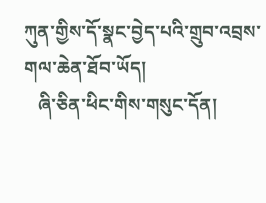ཀུན་གྱིས་དོ་སྣང་བྱེད་པའི་གྲུབ་འབྲས་གལ་ཆེན་ཐོབ་ཡོད།
   ཞི་ཅིན་ཕིང་གིས་གསུང་དོན།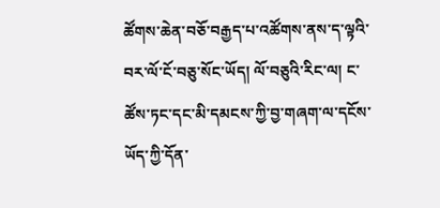ཚོགས་ཆེན་བཅོ་བརྒྱད་པ་འཚོགས་ནས་ད་ལྟའི་བར་ལོ་ངོ་བཅུ་སོང་ཡོད། ལོ་བཅུའི་རིང་ལ། ང་ཚོས་ཏང་དང་མི་དམངས་ཀྱི་བྱ་གཞག་ལ་དངོས་ཡོད་ཀྱི་དོན་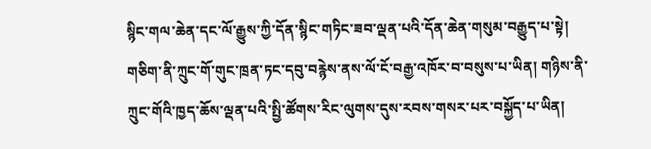སྙིང་གལ་ཆེན་དང་ལོ་རྒྱུས་ཀྱི་དོན་སྙིང་གཏིང་ཟབ་ལྡན་པའི་དོན་ཆེན་གསུམ་བརྒྱུད་པ་སྟེ། གཅིག་ནི་ཀྲུང་གོ་གུང་ཁྲན་ཏང་དབུ་བརྙེས་ནས་ལོ་ངོ་བརྒྱ་འཁོར་བ་བསུས་པ་ཡིན། གཉིས་ནི་ཀྲུང་གོའི་ཁྱད་ཆོས་ལྡན་པའི་སྤྱི་ཚོགས་རིང་ལུགས་དུས་རབས་གསར་པར་བསྐྱོད་པ་ཡིན།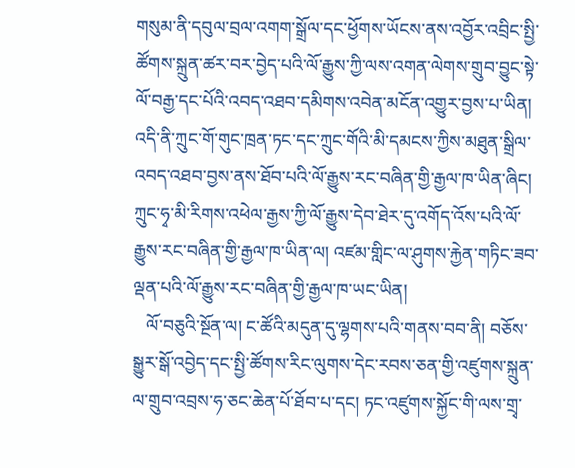གསུམ་ནི་དབུལ་བྲལ་འགག་སྒྲོལ་དང་ཕྱོགས་ཡོངས་ནས་འབྱོར་འབྲིང་སྤྱི་ཚོགས་སྐྲུན་ཚར་བར་བྱེད་པའི་ལོ་རྒྱུས་ཀྱི་ལས་འགན་ལེགས་གྲུབ་བྱུང་སྟེ་ལོ་བརྒྱ་དང་པོའི་འབད་འཐབ་དམིགས་འབེན་མངོན་འགྱུར་བྱས་པ་ཡིན། འདི་ནི་ཀྲུང་གོ་གུང་ཁྲན་ཏང་དང་ཀྲུང་གོའི་མི་དམངས་ཀྱིས་མཐུན་སྒྲིལ་འབད་འཐབ་བྱས་ནས་ཐོབ་པའི་ལོ་རྒྱུས་རང་བཞིན་གྱི་རྒྱལ་ཁ་ཡིན་ཞིང། ཀྲུང་ཧྭ་མི་རིགས་འཕེལ་རྒྱས་ཀྱི་ལོ་རྒྱུས་དེབ་ཐེར་དུ་འགོད་འོས་པའི་ལོ་རྒྱུས་རང་བཞིན་གྱི་རྒྱལ་ཁ་ཡིན་ལ། འཛམ་གླིང་ལ་ཤུགས་རྐྱེན་གཏིང་ཟབ་ལྡན་པའི་ལོ་རྒྱུས་རང་བཞིན་གྱི་རྒྱལ་ཁ་ཡང་ཡིན།
   ལོ་བཅུའི་སྔོན་ལ། ང་ཚོའི་མདུན་དུ་ལྷགས་པའི་གནས་བབ་ནི། བཅོས་སྒྱུར་སྒོ་འབྱེད་དང་སྤྱི་ཚོགས་རིང་ལུགས་དེང་རབས་ཅན་གྱི་འཛུགས་སྐྲུན་ལ་གྲུབ་འབྲས་ཧ་ཅང་ཆེན་པོ་ཐོབ་པ་དང། ཏང་འཛུགས་སྐྱོང་གི་ལས་གྲྭ་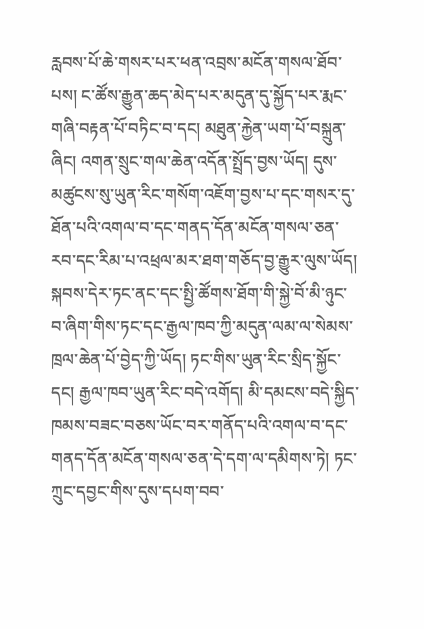རླབས་པོ་ཆེ་གསར་པར་ཕན་འབྲས་མངོན་གསལ་ཐོབ་པས། ང་ཚོས་རྒྱུན་ཆད་མེད་པར་མདུན་དུ་སྐྱོད་པར་རྨང་གཞི་བརྟན་པོ་བཏིང་བ་དང། མཐུན་རྐྱེན་ཡག་པོ་བསྐྲུན་ཞིང། འགན་སྲུང་གལ་ཆེན་འདོན་སྤྲོད་བྱས་ཡོད། དུས་མཚུངས་སུ་ཡུན་རིང་གསོག་འཇོག་བྱས་པ་དང་གསར་དུ་ཐོན་པའི་འགལ་བ་དང་གནད་དོན་མངོན་གསལ་ཅན་རབ་དང་རིམ་པ་འཕྲལ་མར་ཐག་གཅོད་བྱ་རྒྱུར་ལུས་ཡོད། སྐབས་དེར་ཏང་ནང་དང་སྤྱི་ཚོགས་ཐོག་གི་སྐྱེ་བོ་མི་ཉུང་བ་ཞིག་གིས་ཏང་དང་རྒྱལ་ཁབ་ཀྱི་མདུན་ལམ་ལ་སེམས་ཁྲལ་ཆེན་པོ་བྱེད་ཀྱི་ཡོད། ཏང་གིས་ཡུན་རིང་སྲིད་སྐྱོང་དང། རྒྱལ་ཁབ་ཡུན་རིང་བདེ་འགོད། མི་དམངས་བདེ་སྐྱིད་ཁམས་བཟང་བཅས་ཡོང་བར་གནོད་པའི་འགལ་བ་དང་གནད་དོན་མངོན་གསལ་ཅན་དེ་དག་ལ་དམིགས་ཏེ། ཏང་ཀྲུང་དབྱང་གིས་དུས་དཔག་བབ་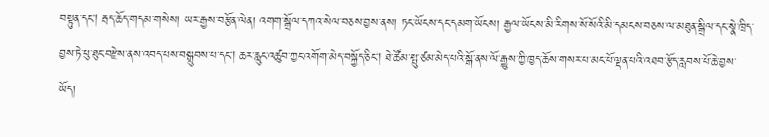བསྟུན་དང། རྦད་ཆོད་གདམ་གསེས། ཡར་རྒྱས་བརྩོན་ལེན། འགག་སྒྲོལ་དཀའ་སེལ་བཅས་བྱས་ནས། ཏང་ཡོངས་དང་དམག་ཡོངས། རྒྱལ་ཡོངས་མི་རིགས་སོ་སོའི་མི་དམངས་བཅས་ལ་མཐུན་སྒྲིལ་དང་སྣེ་ཁྲིད་བྱས་ཏེ་ཕུ་ཐུང་བརྫེས་ནས་འབད་པས་བསྒྲུབས་པ་དང། ཆར་རླུང་འཚུབ་ཀྱང་འགོག་མེད་བསྐྱོད་ཅིང། ཐེ་ཚོམ་སྤུ་ཙམ་མེད་པའི་སྒོ་ནས་ལོ་རྒྱུས་ཀྱི་ཁྱད་ཆོས་གསར་པ་མང་པོ་ལྡན་པའི་འཐབ་རྩོད་རླབས་པོ་ཆེ་བྱས་ཡོད།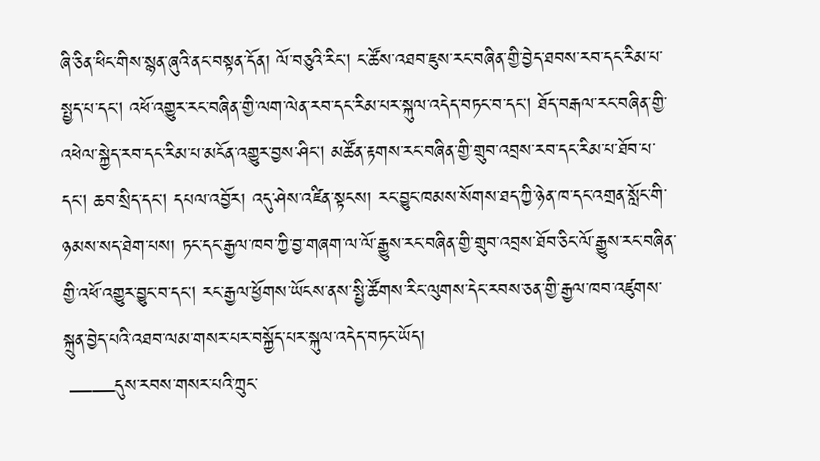ཞི་ཅིན་ཕིང་གིས་སྙན་ཞུའི་ནང་བསྟན་དོན། ལོ་བཅུའི་རིང། ང་ཚོས་འཐབ་ཇུས་རང་བཞིན་གྱི་བྱེད་ཐབས་རབ་དང་རིམ་པ་སྤྱད་པ་དང། འཕོ་འགྱུར་རང་བཞིན་གྱི་ལག་ལེན་རབ་དང་རིམ་པར་སྐུལ་འདེད་བཏང་བ་དང། ཐོད་བརྒལ་རང་བཞིན་གྱི་འཕེལ་སྐྱེད་རབ་དང་རིམ་པ་མངོན་འགྱུར་བྱས་ཤིང། མཚོན་རྟགས་རང་བཞིན་གྱི་གྲུབ་འབྲས་རབ་དང་རིམ་པ་ཐོབ་པ་དང། ཆབ་སྲིད་དང། དཔལ་འབྱོར། འདུ་ཤེས་འཛིན་སྟངས། རང་བྱུང་ཁམས་སོགས་ཐད་ཀྱི་ཉེན་ཁ་དང་འགྲན་སློང་གི་ཉམས་སད་ཐེག་པས། ཏང་དང་རྒྱལ་ཁབ་ཀྱི་བྱ་གཞག་ལ་ལོ་རྒྱུས་རང་བཞིན་གྱི་གྲུབ་འབྲས་ཐོབ་ཅིང་ལོ་རྒྱུས་རང་བཞིན་གྱི་འཕོ་འགྱུར་བྱུང་བ་དང། རང་རྒྱལ་ཕྱོགས་ཡོངས་ནས་སྤྱི་ཚོགས་རིང་ལུགས་དེང་རབས་ཅན་གྱི་རྒྱལ་ཁབ་འཛུགས་སྐྲུན་བྱེད་པའི་འཐབ་ལམ་གསར་པར་བསྐྱོད་པར་སྐུལ་འདེད་བཏང་ཡོད།
 ——དུས་རབས་གསར་པའི་ཀྲུང་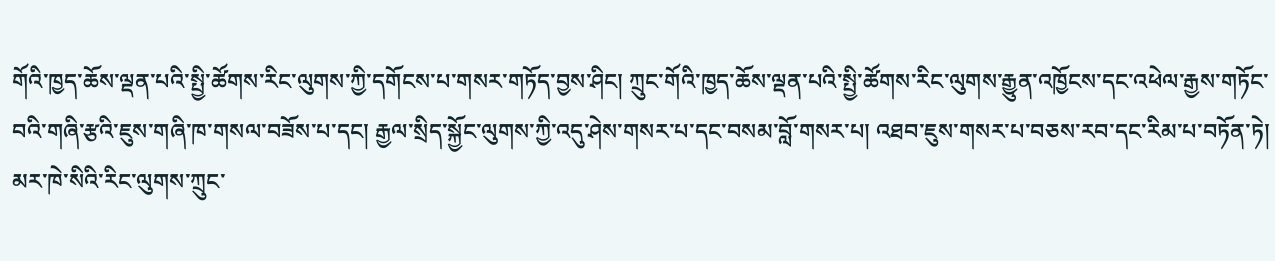གོའི་ཁྱད་ཆོས་ལྡན་པའི་སྤྱི་ཚོགས་རིང་ལུགས་ཀྱི་དགོངས་པ་གསར་གཏོད་བྱས་ཤིང། ཀྲུང་གོའི་ཁྱད་ཆོས་ལྡན་པའི་སྤྱི་ཚོགས་རིང་ལུགས་རྒྱུན་འཁྱོངས་དང་འཕེལ་རྒྱས་གཏོང་བའི་གཞི་རྩའི་ཇུས་གཞི་ཁ་གསལ་བཟོས་པ་དང། རྒྱལ་སྲིད་སྐྱོང་ལུགས་ཀྱི་འདུ་ཤེས་གསར་པ་དང་བསམ་བློ་གསར་པ། འཐབ་ཇུས་གསར་པ་བཅས་རབ་དང་རིམ་པ་བཏོན་ཏེ། མར་ཁེ་སིའི་རིང་ལུགས་ཀྲུང་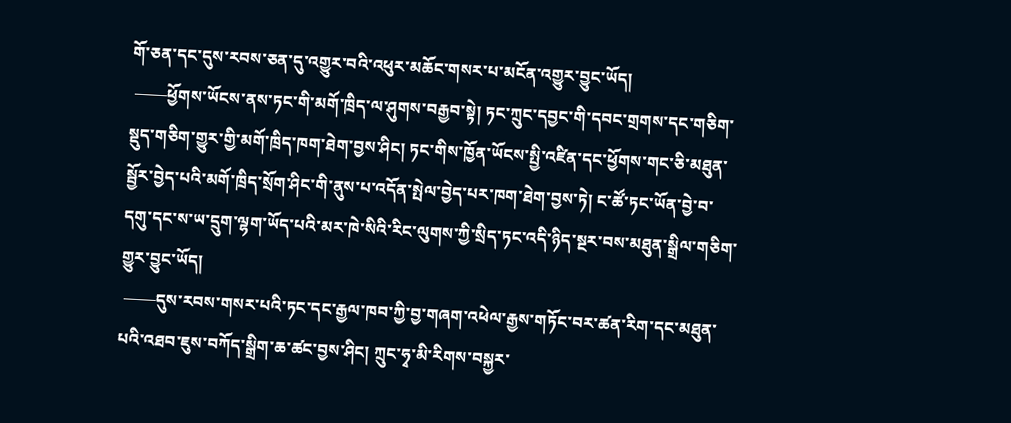གོ་ཅན་དང་དུས་རབས་ཅན་དུ་འགྱུར་བའི་འཕུར་མཆོང་གསར་པ་མངོན་འགྱུར་བྱུང་ཡོད།
 ——ཕྱོགས་ཡོངས་ནས་ཏང་གི་མགོ་ཁྲིད་ལ་ཤུགས་བརྒྱབ་སྟེ། ཏང་ཀྲུང་དབྱང་གི་དབང་གྲགས་དང་གཅིག་སྡུད་གཅིག་གྱུར་གྱི་མགོ་ཁྲིད་ཁག་ཐེག་བྱས་ཤིང། ཏང་གིས་ཁྱོན་ཡོངས་སྤྱི་འཛིན་དང་ཕྱོགས་གང་ཅི་མཐུན་སྦྱོར་བྱེད་པའི་མགོ་ཁྲིད་སྲོག་ཤིང་གི་ནུས་པ་འདོན་སྤེལ་བྱེད་པར་ཁག་ཐེག་བྱས་ཏེ། ང་ཚོ་ཏང་ཡོན་བྱེ་བ་དགུ་དང་ས་ཡ་དྲུག་ལྷག་ཡོད་པའི་མར་ཁེ་སིའི་རིང་ལུགས་ཀྱི་སྲིད་ཏང་འདི་ཉིད་སྔར་བས་མཐུན་སྒྲིལ་གཅིག་གྱུར་བྱུང་ཡོད།
 ——དུས་རབས་གསར་པའི་ཏང་དང་རྒྱལ་ཁབ་ཀྱི་བྱ་གཞག་འཕེལ་རྒྱས་གཏོང་བར་ཚན་རིག་དང་མཐུན་པའི་འཐབ་ཇུས་བཀོད་སྒྲིག་ཆ་ཚང་བྱས་ཤིང། ཀྲུང་ཧྭ་མི་རིགས་བསྐྱར་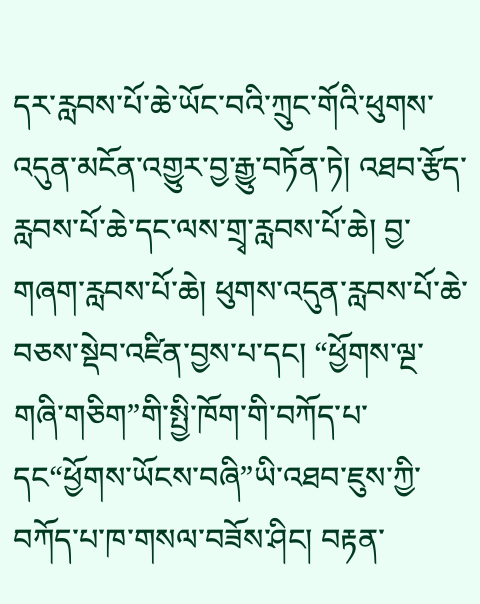དར་རླབས་པོ་ཆེ་ཡོང་བའི་ཀྲུང་གོའི་ཕུགས་འདུན་མངོན་འགྱུར་བྱ་རྒྱུ་བཏོན་ཏེ། འཐབ་རྩོད་རླབས་པོ་ཆེ་དང་ལས་གྲྭ་རླབས་པོ་ཆེ། བྱ་གཞག་རླབས་པོ་ཆེ། ཕུགས་འདུན་རླབས་པོ་ཆེ་བཅས་སྡེབ་འཛིན་བྱས་པ་དང། “ཕྱོགས་ལྔ་གཞི་གཅིག”གི་སྤྱི་ཁོག་གི་བཀོད་པ་དང“ཕྱོགས་ཡོངས་བཞི”ཡི་འཐབ་ཇུས་ཀྱི་བཀོད་པ་ཁ་གསལ་བཟོས་ཤིང། བརྟན་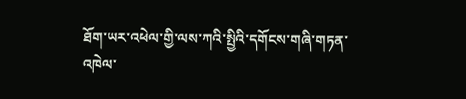ཐོག་ཡར་འཕེལ་གྱི་ལས་ཀའི་སྤྱིའི་དགོངས་གཞི་གཏན་འཁེལ་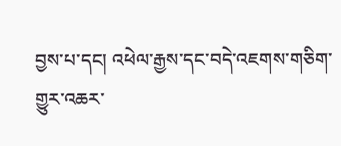བྱས་པ་དང། འཕེལ་རྒྱས་དང་བདེ་འཇགས་གཅིག་གྱུར་འཆར་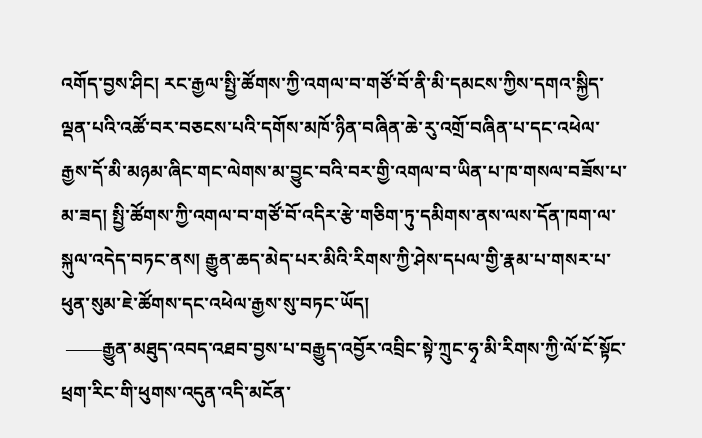འགོད་བྱས་ཤིང། རང་རྒྱལ་སྤྱི་ཚོགས་ཀྱི་འགལ་བ་གཙོ་བོ་ནི་མི་དམངས་ཀྱིས་དགའ་སྐྱིད་ལྡན་པའི་འཚོ་བར་བཅངས་པའི་དགོས་མཁོ་ཉིན་བཞིན་ཆེ་རུ་འགྲོ་བཞིན་པ་དང་འཕེལ་རྒྱས་དོ་མི་མཉམ་ཞིང་གང་ལེགས་མ་བྱུང་བའི་བར་གྱི་འགལ་བ་ཡིན་པ་ཁ་གསལ་བཟོས་པ་མ་ཟད། སྤྱི་ཚོགས་ཀྱི་འགལ་བ་གཙོ་བོ་འདིར་རྩེ་གཅིག་ཏུ་དམིགས་ནས་ལས་དོན་ཁག་ལ་སྐུལ་འདེད་བཏང་ནས། རྒྱུན་ཆད་མེད་པར་མིའི་རིགས་ཀྱི་ཤེས་དཔལ་གྱི་རྣམ་པ་གསར་པ་ཕུན་སུམ་ཇེ་ཚོགས་དང་འཕེལ་རྒྱས་སུ་བཏང་ཡོད།
 ——རྒྱུན་མཐུད་འབད་འཐབ་བྱས་པ་བརྒྱུད་འབྱོར་འབྲིང་སྟེ་ཀྲུང་ཧྭ་མི་རིགས་ཀྱི་ལོ་ངོ་སྟོང་ཕྲག་རིང་གི་ཕུགས་འདུན་འདི་མངོན་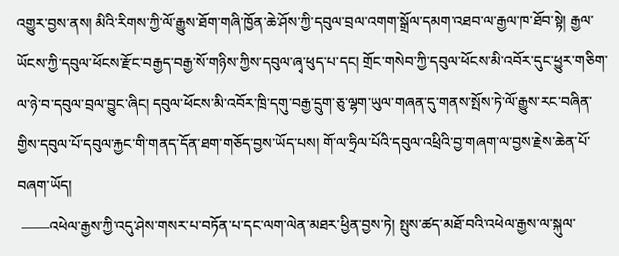འགྱུར་བྱས་ནས། མིའི་རིགས་ཀྱི་ལོ་རྒྱུས་ཐོག་གཞི་ཁྱོན་ཆེ་ཤོས་ཀྱི་དབུལ་བྲལ་འགག་སྒྲོལ་དམག་འཐབ་ལ་རྒྱལ་ཁ་ཐོབ་སྟེ། རྒྱལ་ཡོངས་ཀྱི་དབུལ་ཕོངས་རྫོང་བརྒྱད་བརྒྱ་སོ་གཉིས་ཀྱིས་དབུལ་ཞྭ་ཕུད་པ་དང། གྲོང་གསེབ་ཀྱི་དབུལ་ཕོངས་མི་འབོར་དུང་ཕྱུར་གཅིག་ལ་ཉེ་བ་དབུལ་བྲལ་བྱུང་ཞིང། དབུལ་ཕོངས་མི་འབོར་ཁྲི་དགུ་བརྒྱ་དྲུག་ཅུ་ལྷག་ཡུལ་གཞན་དུ་གནས་སྤོས་ཏེ་ལོ་རྒྱུས་རང་བཞིན་གྱིས་དབུལ་པོ་དབུལ་རྐྱང་གི་གནད་དོན་ཐག་གཅོད་བྱས་ཡོད་པས། གོ་ལ་ཧྲིལ་པོའི་དབུལ་འཕྲིའི་བྱ་གཞག་ལ་བྱས་རྗེས་ཆེན་པོ་བཞག་ཡོད།
 ——འཕེལ་རྒྱས་ཀྱི་འདུ་ཤེས་གསར་པ་བཏོན་པ་དང་ལག་ལེན་མཐར་ཕྱིན་བྱས་ཏེ། སྤུས་ཚད་མཐོ་བའི་འཕེལ་རྒྱས་ལ་སྐུལ་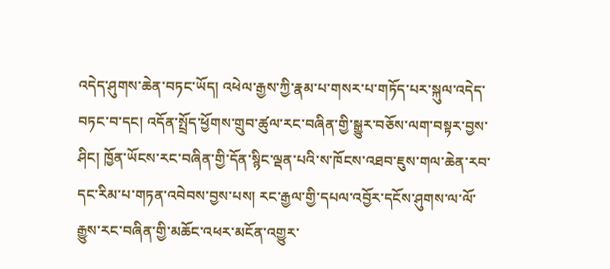འདེད་ཤུགས་ཆེན་བཏང་ཡོད། འཕེལ་རྒྱས་ཀྱི་རྣམ་པ་གསར་པ་གཏོད་པར་སྐུལ་འདེད་བཏང་བ་དང། འདོན་སྤྲོད་ཕྱོགས་གྲུབ་ཚུལ་རང་བཞིན་གྱི་སྒྱུར་བཅོས་ལག་བསྟར་བྱས་ཤིང། ཁྱོན་ཡོངས་རང་བཞིན་གྱི་དོན་སྙིང་ལྡན་པའི་ས་ཁོངས་འཐབ་ཇུས་གལ་ཆེན་རབ་དང་རིམ་པ་གཏན་འབེབས་བྱས་པས། རང་རྒྱལ་གྱི་དཔལ་འབྱོར་དངོས་ཤུགས་ལ་ལོ་རྒྱུས་རང་བཞིན་གྱི་མཆོང་འཕར་མངོན་འགྱུར་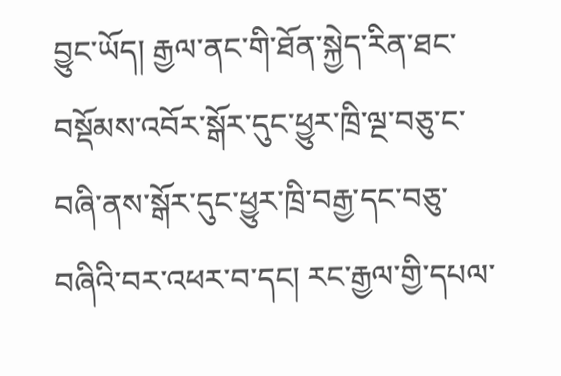བྱུང་ཡོད། རྒྱལ་ནང་གི་ཐོན་སྐྱེད་རིན་ཐང་བསྡོམས་འབོར་སྒོར་དུང་ཕྱུར་ཁྲི་ལྔ་བཅུ་ང་བཞི་ནས་སྒོར་དུང་ཕྱུར་ཁྲི་བརྒྱ་དང་བཅུ་བཞིའི་བར་འཕར་བ་དང། རང་རྒྱལ་གྱི་དཔལ་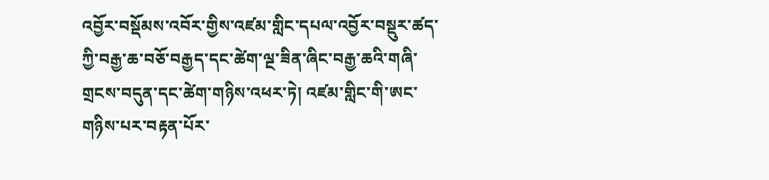འབྱོར་བསྡོམས་འབོར་གྱིས་འཛམ་གླིང་དཔལ་འབྱོར་བསྡུར་ཚད་ཀྱི་བརྒྱ་ཆ་བཅོ་བརྒྱད་དང་ཚེག་ལྔ་ཟིན་ཞིང་བརྒྱ་ཆའི་གཞི་གྲངས་བདུན་དང་ཚེག་གཉིས་འཕར་ཏེ། འཛམ་གླིང་གི་ཨང་གཉིས་པར་བརྟན་པོར་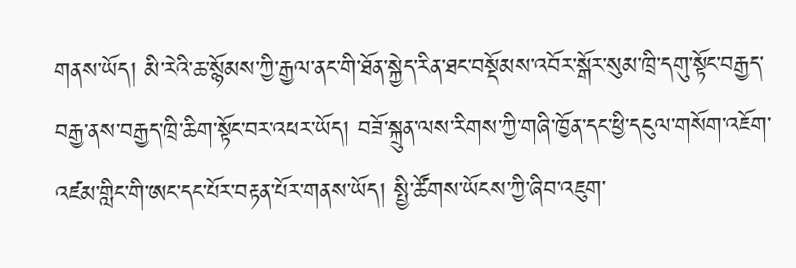གནས་ཡོད། མི་རེའི་ཆ་སྙོམས་ཀྱི་རྒྱལ་ནང་གི་ཐོན་སྐྱེད་རིན་ཐང་བསྡོམས་འབོར་སྒོར་སུམ་ཁྲི་དགུ་སྟོང་བརྒྱད་བརྒྱ་ནས་བརྒྱད་ཁྲི་ཆིག་སྟོང་བར་འཕར་ཡོད། བཟོ་སྐྲུན་ལས་རིགས་ཀྱི་གཞི་ཁྱོན་དང་ཕྱི་དངུལ་གསོག་འཇོག་འཛམ་གླིང་གི་ཨང་དང་པོར་བརྟན་པོར་གནས་ཡོད། སྤྱི་ཚོགས་ཡོངས་ཀྱི་ཞིབ་འཇུག་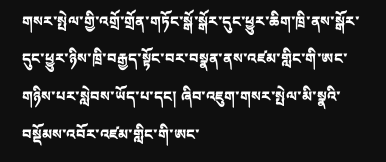གསར་སྤེལ་གྱི་འགྲོ་གྲོན་གཏོང་སྒོ་སྒོར་དུང་ཕྱུར་ཆིག་ཁྲི་ནས་སྒོར་དུང་ཕྱུར་ཉིས་ཁྲི་བརྒྱད་སྟོང་བར་བསྣན་ནས་འཛམ་གླིང་གི་ཨང་གཉིས་པར་སླེབས་ཡོད་པ་དང། ཞིབ་འཇུག་གསར་སྤེལ་མི་སྣའི་བསྡོམས་འབོར་འཛམ་གླིང་གི་ཨང་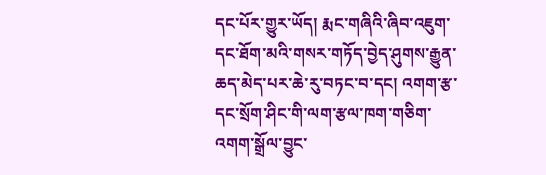དང་པོར་གྱུར་ཡོད། རྨང་གཞིའི་ཞིབ་འཇུག་དང་ཐོག་མའི་གསར་གཏོད་བྱེད་ཤུགས་རྒྱུན་ཆད་མེད་པར་ཆེ་རུ་བཏང་བ་དང། འགག་རྩ་དང་སྲོག་ཤིང་གི་ལག་རྩལ་ཁག་གཅིག་འགག་སྒྲོལ་བྱུང་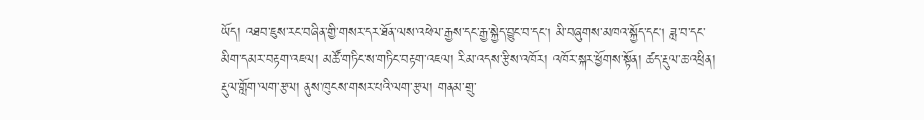ཡོད། འཐབ་ཇུས་རང་བཞིན་གྱི་གསར་དར་ཐོན་ལས་འཕེལ་རྒྱས་དང་རྒྱ་སྐྱེད་བྱུང་བ་དང། མི་བཞུགས་མཁའ་སྐྱོད་དང། ཟླ་བ་དང་མིག་དམར་བརྟག་འཇལ། མཚོ་གཏིང་ས་གཏིང་བརྟག་འཇལ། རིམ་འདས་རྩིས་འཁོར། འཁོར་སྐར་ཕྱོགས་སྟོན། ཚད་རྡུལ་ཆ་འཕྲིན། རྡུལ་གློག་ལག་རྩལ། ནུས་ཁུངས་གསར་པའི་ལག་རྩལ། གནམ་གྲུ་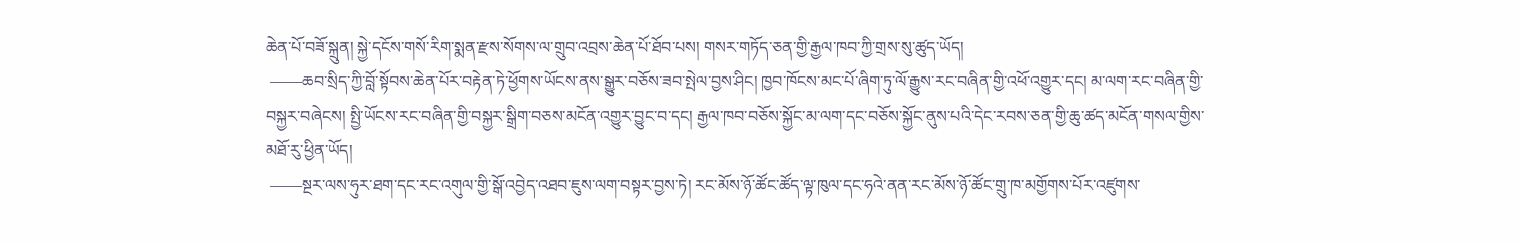ཆེན་པོ་བཟོ་སྐྲུན། སྐྱེ་དངོས་གསོ་རིག་སྨན་རྫས་སོགས་ལ་གྲུབ་འབྲས་ཆེན་པོ་ཐོབ་པས། གསར་གཏོད་ཅན་གྱི་རྒྱལ་ཁབ་ཀྱི་གྲས་སུ་ཚུད་ཡོད།
 ——ཆབ་སྲིད་ཀྱི་བློ་སྟོབས་ཆེན་པོར་བརྟེན་ཏེ་ཕྱོགས་ཡོངས་ནས་སྒྱུར་བཅོས་ཟབ་སྤེལ་བྱས་ཤིང། ཁྱབ་ཁོངས་མང་པོ་ཞིག་ཏུ་ལོ་རྒྱུས་རང་བཞིན་གྱི་འཕོ་འགྱུར་དང། མ་ལག་རང་བཞིན་གྱི་བསྐྱར་བཞེངས། སྤྱི་ཡོངས་རང་བཞིན་གྱི་བསྐྱར་སྒྲིག་བཅས་མངོན་འགྱུར་བྱུང་བ་དང། རྒྱལ་ཁབ་བཅོས་སྐྱོང་མ་ལག་དང་བཅོས་སྐྱོང་ནུས་པའི་དེང་རབས་ཅན་གྱི་ཆུ་ཚད་མངོན་གསལ་གྱིས་མཐོ་རུ་ཕྱིན་ཡོད།
 ——སྔར་ལས་ཧུར་ཐག་དང་རང་འགུལ་གྱི་སྒོ་འབྱེད་འཐབ་ཇུས་ལག་བསྟར་བྱས་ཏེ། རང་མོས་ཉོ་ཚོང་ཚོད་ལྟ་ཁུལ་དང་ཧའེ་ནན་རང་མོས་ཉོ་ཚོང་གྲུ་ཁ་མགྱོགས་པོར་འཛུགས་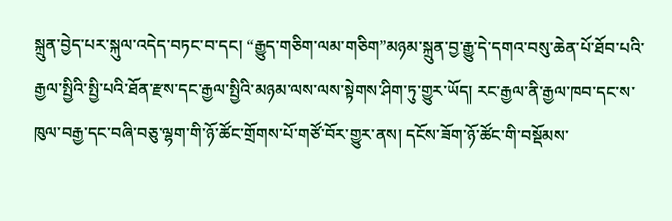སྐྲུན་བྱེད་པར་སྐུལ་འདེད་བཏང་བ་དང། “རྒྱུད་གཅིག་ལམ་གཅིག”མཉམ་སྐྲུན་བྱ་རྒྱུ་དེ་དགའ་བསུ་ཆེན་པོ་ཐོབ་པའི་རྒྱལ་སྤྱིའི་སྤྱི་པའི་ཐོན་རྫས་དང་རྒྱལ་སྤྱིའི་མཉམ་ལས་ལས་སྟེགས་ཤིག་ཏུ་གྱུར་ཡོད། རང་རྒྱལ་ནི་རྒྱལ་ཁབ་དང་ས་ཁུལ་བརྒྱ་དང་བཞི་བཅུ་ལྷག་གི་ཉོ་ཚོང་གྲོགས་པོ་གཙོ་བོར་གྱུར་ནས། དངོས་ཟོག་ཉོ་ཚོང་གི་བསྡོམས་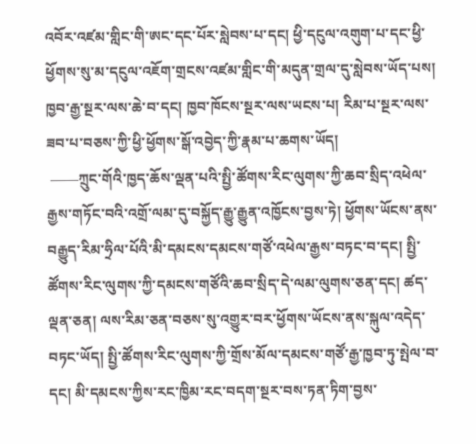འབོར་འཛམ་གླིང་གི་ཨང་དང་པོར་སླེབས་པ་དང། ཕྱི་དངུལ་འགུག་པ་དང་ཕྱི་ཕྱོགས་སུ་མ་དངུལ་འཇོག་གྲངས་འཛམ་གླིང་གི་མདུན་གྲལ་དུ་སླེབས་ཡོད་པས། ཁྱབ་རྒྱ་སྔར་ལས་ཆེ་བ་དང། ཁྱབ་ཁོངས་སྔར་ལས་ཡངས་པ། རིམ་པ་སྔར་ལས་ཟབ་པ་བཅས་ཀྱི་ཕྱི་ཕྱོགས་སྒོ་འབྱེད་ཀྱི་རྣམ་པ་ཆགས་ཡོད།
 ——ཀྲུང་གོའི་ཁྱད་ཆོས་ལྡན་པའི་སྤྱི་ཚོགས་རིང་ལུགས་ཀྱི་ཆབ་སྲིད་འཕེལ་རྒྱས་གཏོང་བའི་འགྲོ་ལམ་དུ་བསྐྱོད་རྒྱུ་རྒྱུན་འཁྱོངས་བྱས་ཏེ། ཕྱོགས་ཡོངས་ནས་བརྒྱུད་རིམ་ཧྲིལ་པོའི་མི་དམངས་དམངས་གཙོ་འཕེལ་རྒྱས་བཏང་བ་དང། སྤྱི་ཚོགས་རིང་ལུགས་ཀྱི་དམངས་གཙོའི་ཆབ་སྲིད་དེ་ལམ་ལུགས་ཅན་དང། ཚད་ལྡན་ཅན། ལས་རིམ་ཅན་བཅས་སུ་འགྱུར་བར་ཕྱོགས་ཡོངས་ནས་སྐུལ་འདེད་བཏང་ཡོད། སྤྱི་ཚོགས་རིང་ལུགས་ཀྱི་གྲོས་མོལ་དམངས་གཙོ་རྒྱ་ཁྱབ་ཏུ་སྤེལ་བ་དང། མི་དམངས་ཀྱིས་རང་ཁྱིམ་རང་བདག་སྔར་བས་ཏན་ཏིག་བྱས་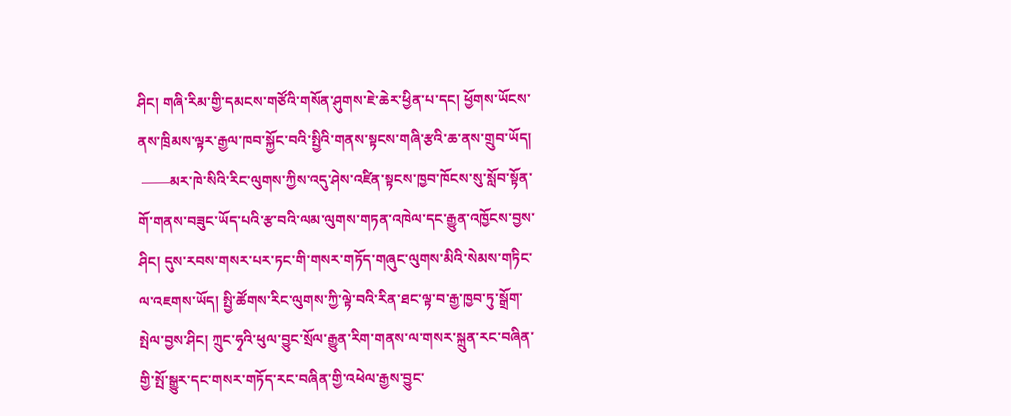ཤིང། གཞི་རིམ་གྱི་དམངས་གཙོའི་གསོན་ཤུགས་ཇེ་ཆེར་ཕྱིན་པ་དང། ཕྱོགས་ཡོངས་ནས་ཁྲིམས་ལྟར་རྒྱལ་ཁབ་སྐྱོང་བའི་སྤྱིའི་གནས་སྟངས་གཞི་རྩའི་ཆ་ནས་གྲུབ་ཡོད།
 ——མར་ཁེ་སིའི་རིང་ལུགས་ཀྱིས་འདུ་ཤེས་འཛིན་སྟངས་ཁྱབ་ཁོངས་སུ་སློབ་སྟོན་གོ་གནས་བཟུང་ཡོད་པའི་རྩ་བའི་ལམ་ལུགས་གཏན་འཁེལ་དང་རྒྱུན་འཁྱོངས་བྱས་ཤིང། དུས་རབས་གསར་པར་ཏང་གི་གསར་གཏོད་གཞུང་ལུགས་མིའི་སེམས་གཏིང་ལ་འཇགས་ཡོད། སྤྱི་ཚོགས་རིང་ལུགས་ཀྱི་ལྟེ་བའི་རིན་ཐང་ལྟ་བ་རྒྱ་ཁྱབ་ཏུ་སྒྲོག་སྤེལ་བྱས་ཤིང། ཀྲུང་ཧྭའི་ཕུལ་བྱུང་སྲོལ་རྒྱུན་རིག་གནས་ལ་གསར་སྐྲུན་རང་བཞིན་གྱི་སྤོ་སྒྱུར་དང་གསར་གཏོད་རང་བཞིན་གྱི་འཕེལ་རྒྱས་བྱུང་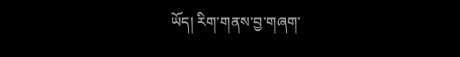ཡོད། རིག་གནས་བྱ་གཞག་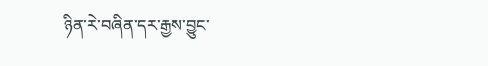ཉིན་རེ་བཞིན་དར་རྒྱས་བྱུང་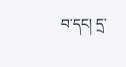བ་དང། དྲ་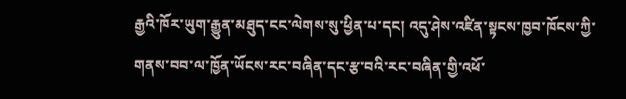རྒྱའི་ཁོར་ཡུག་རྒྱུན་མཐུད་ངང་ལེགས་སུ་ཕྱིན་པ་དང། འདུ་ཤེས་འཛིན་སྟངས་ཁྱབ་ཁོངས་ཀྱི་གནས་བབ་ལ་ཁྱོན་ཡོངས་རང་བཞིན་དང་རྩ་བའི་རང་བཞིན་གྱི་འཕོ་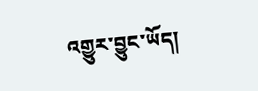འགྱུར་བྱུང་ཡོད།